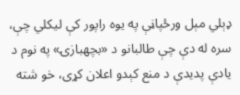ډېلي مېل ورځپاڼې په یوه راپور کې لیکلي چې، سره له دې چې طالبانو د «بچهبازۍ» په نوم د یادې پدیدې د منع کېدو اعلان کړی، خو شته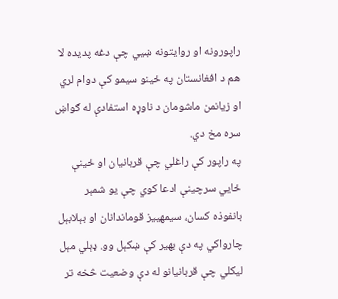راپورونه او روایتونه ښيي چې دغه پدیده لا هم د افغانستان په ځینو سیمو کې دوام لري او زیانمن ماشومان د ناوړه استفادې له ګواښ سره مخ دي.
په راپور کې راغلي چې قربانیان او ځینې ځایي سرچینې ادعا کوي چې یو شمېر بانفوذه کسان، سیمهییز قوماندانان او بېلابېل چارواکي په دې بهیر کې ښکېل وو. ډېلي مېل لیکلي چې قربانیانو له دې وضعیت څخه تر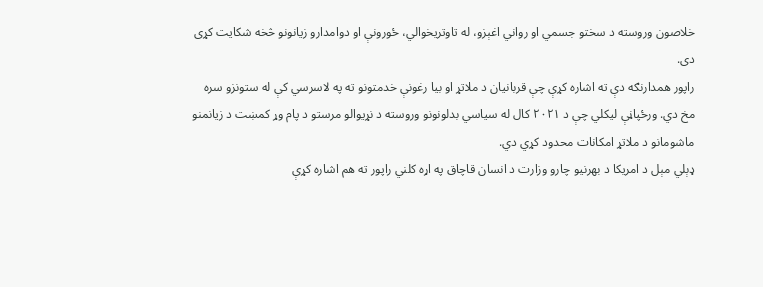خلاصون وروسته د سختو جسمي او رواني اغېزو، له تاوتریخوالي، ځورونې او دوامدارو زیانونو څخه شکایت کړی دی.
راپور همدارنګه دې ته اشاره کړې چې قربانیان د ملاتړ او بیا رغونې خدمتونو ته په لاسرسي کې له ستونزو سره مخ دي. ورځپاڼې لیکلي چې د ۲۰۲۱ کال له سیاسي بدلونونو وروسته د نړیوالو مرستو د پام وړ کمښت د زیانمنو ماشومانو د ملاتړ امکانات محدود کړي دي.
ډېلي مېل د امریکا د بهرنیو چارو وزارت د انسان قاچاق په اړه کلني راپور ته هم اشاره کړې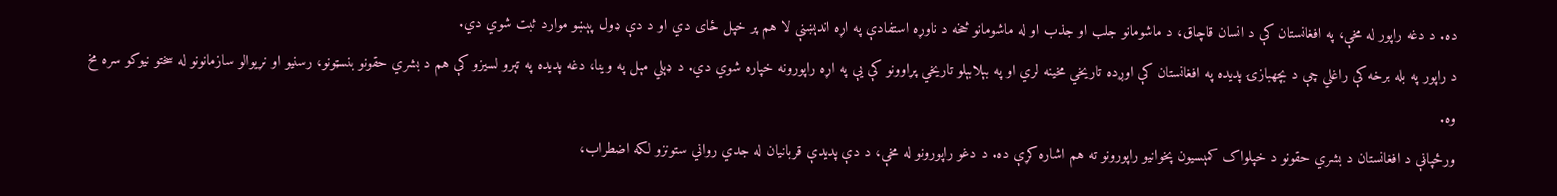ده. د دغه راپور له مخې، په افغانستان کې د انسان قاچاق، د ماشومانو جلب او جذب او له ماشومانو څخه د ناوړه استفادې په اړه اندېښنې لا هم پر خپل ځای دي او د دې ډول پېښو موارد ثبت شوي دي.
د راپور په بله برخه کې راغلي چې د بچهبازۍ پدیده په افغانستان کې اوږده تاریخي مخینه لري او په بېلابېلو تاریخي پړاوونو کې یې په اړه راپورونه خپاره شوي دي. د ډېلي مېل په وینا، دغه پدیده په تېرو لسیزو کې هم د بشري حقونو بنسټونو، رسنیو او نړیوالو سازمانونو له سختو نیوکو سره مخ وه.
ورځپاڼې د افغانستان د بشري حقونو د خپلواک کمېسیون پخوانیو راپورونو ته هم اشاره کړې ده. د دغو راپورونو له مخې، د دې پدیدې قربانیان له جدي رواني ستونزو لکه اضطراب،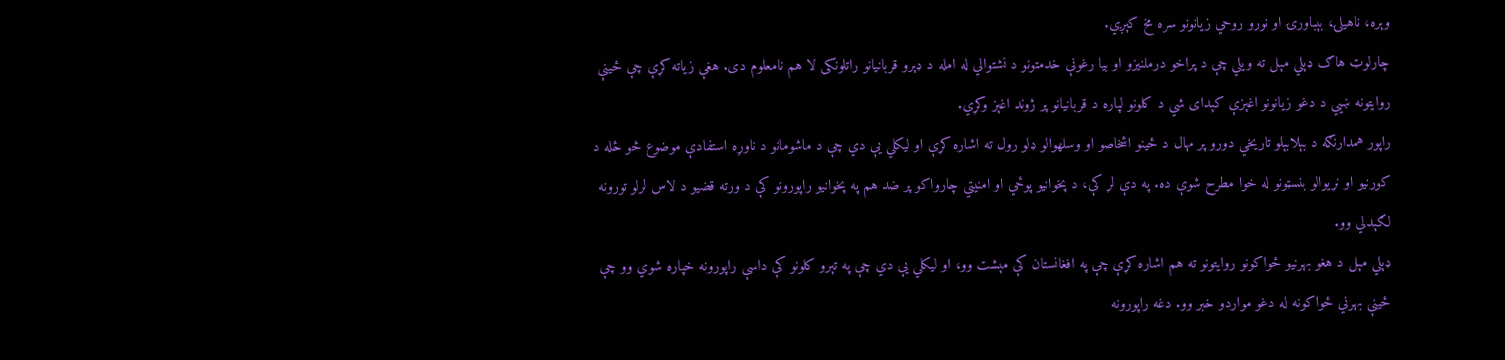وېره، ناهیلۍ، بېباورۍ او نورو روحي زیانونو سره مخ کېږي.
چارلوټ هاګ ډېلي مېل ته ویلي چې د پراخو درملنیزو او بیا رغونې خدمتونو د نشتوالي له امله د ډېرو قربانیانو راتلونکی لا هم نامعلوم دی. هغې زیاته کړې چې ځینې روایتونه ښيي د دغو زیانونو اغېزې کېدای شي د کلونو لپاره د قربانیانو پر ژوند اغېز وکړي.
راپور همدارنګه د بېلابېلو تاریخي دورو پر مهال د ځینو اشخاصو او وسلهوالو ډلو رول ته اشاره کړې او لیکلي یې دي چې د ماشومانو د ناوړه استفادې موضوع څو ځله د کورنیو او نړیوالو بنسټونو له خوا مطرح شوې ده. په دې لړ کې، د پخوانیو پوځي او امنیتي چارواکو پر ضد هم په پخوانیو راپورونو کې د ورته قضیو د لاس لرلو تورونه لګېدلي وو.
ډېلي مېل د هغو بهرنیو ځواکونو روایتونو ته هم اشاره کړې چې په افغانستان کې مېشت وو، او لیکلي یې دي چې په تېرو کلونو کې داسې راپورونه خپاره شوي وو چې ځینې بهرني ځواکونه له دغو مواردو خبر وو. دغه راپورونه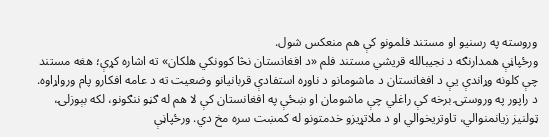وروسته په رسنیو او مستند فلمونو کې هم منعکس شول.
ورځپاڼې همدارنګه د نجیبالله قریشي مستند فلم «د افغانستان نڅا کوونکي هلکان» ته اشاره کړې؛ هغه مستند چې کلونه وړاندې یې د افغانستان د ماشومانو د ناوړه استفادې قربانیانو وضعیت ته د عامه افکارو پام ورواړاوه.
د راپور په وروستۍ برخه کې راغلي چې ماشومان او ښځې په افغانستان کې لا هم له ګڼو ننګونو، لکه بېوزلۍ، ټولنیز زیانمنوالي، تاوتریخوالي او د ملاتړیزو خدمتونو له کمښت سره مخ دي. ورځپاڼې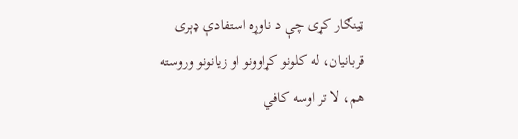ټینګار کړی چې د ناوړه استفادې ډېری قربانیان، له کلونو کړاوونو او زیانونو وروسته هم، لا تر اوسه کافي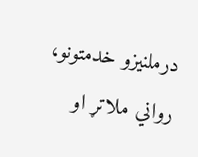درملنیزو خدمتونو، رواني ملاتړ او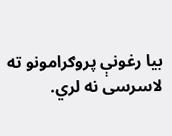بیا رغونې پروګرامونو ته لاسرسی نه لري.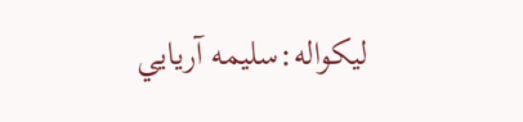لیکواله:سلیمه آریایي